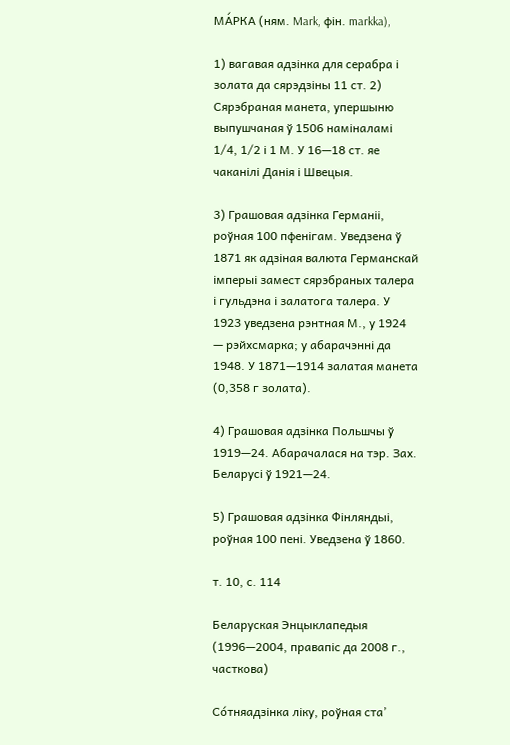МА́РКА (ням. Mark, фін. markka),

1) вагавая адзінка для серабра і золата да сярэдзіны 11 ст. 2) Сярэбраная манета, упершыню выпушчаная ў 1506 наміналамі 1/4, 1/2 і 1 М. У 16—18 ст. яе чаканілі Данія і Швецыя.

3) Грашовая адзінка Германіі, роўная 100 пфенігам. Уведзена ў 1871 як адзіная валюта Германскай імперыі замест сярэбраных талера і гульдэна і залатога талера. У 1923 уведзена рэнтная М., у 1924 — рэйхсмарка; у абарачэнні да 1948. У 1871—1914 залатая манета (0,358 г золата).

4) Грашовая адзінка Польшчы ў 1919—24. Абарачалася на тэр. Зах. Беларусі ў 1921—24.

5) Грашовая адзінка Фінляндыі, роўная 100 пені. Уведзена ў 1860.

т. 10, с. 114

Беларуская Энцыклапедыя (1996—2004, правапіс да 2008 г., часткова)

Со́тняадзінка ліку, роўная ста’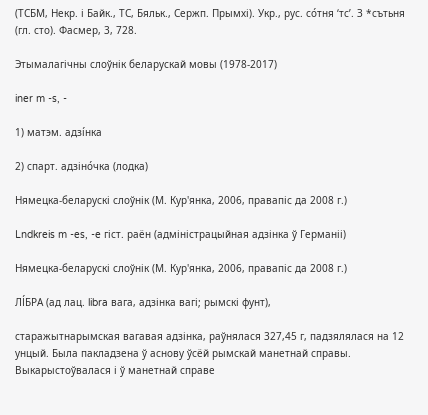(ТСБМ, Некр. і Байк., ТС, Бяльк., Сержп. Прымхі). Укр., рус. со́тня ‘тс’. З *сътьня (гл. сто). Фасмер, 3, 728.

Этымалагічны слоўнік беларускай мовы (1978-2017)

iner m -s, -

1) матэм. адзі́нка

2) спарт. адзіно́чка (лодка)

Нямецка-беларускі слоўнік (М. Кур'янка, 2006, правапіс да 2008 г.)

Lndkreis m -es, -e гіст. раён (адміністрацыйная адзінка ў Германіі)

Нямецка-беларускі слоўнік (М. Кур'янка, 2006, правапіс да 2008 г.)

ЛІ́БРА (ад лац. libra вага, адзінка вагі; рымскі фунт),

старажытнарымская вагавая адзінка, раўнялася 327,45 г, падзялялася на 12 унцый. Была пакладзена ў аснову ўсёй рымскай манетнай справы. Выкарыстоўвалася і ў манетнай справе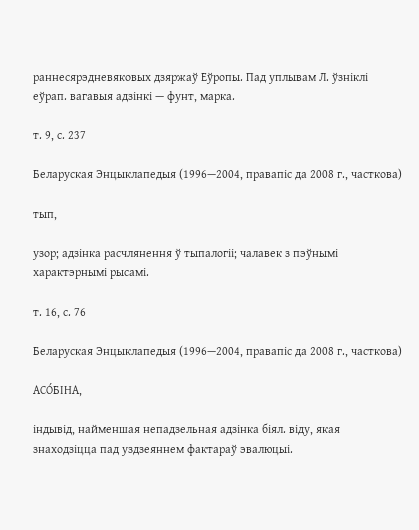раннесярэдневяковых дзяржаў Еўропы. Пад уплывам Л. ўзніклі еўрап. вагавыя адзінкі — фунт, марка.

т. 9, с. 237

Беларуская Энцыклапедыя (1996—2004, правапіс да 2008 г., часткова)

тып,

узор; адзінка расчлянення ў тыпалогіі; чалавек з пэўнымі характэрнымі рысамі.

т. 16, с. 76

Беларуская Энцыклапедыя (1996—2004, правапіс да 2008 г., часткова)

АСО́БІНА,

індывід, найменшая непадзельная адзінка біял. віду, якая знаходзіцца пад уздзеяннем фактараў эвалюцыі.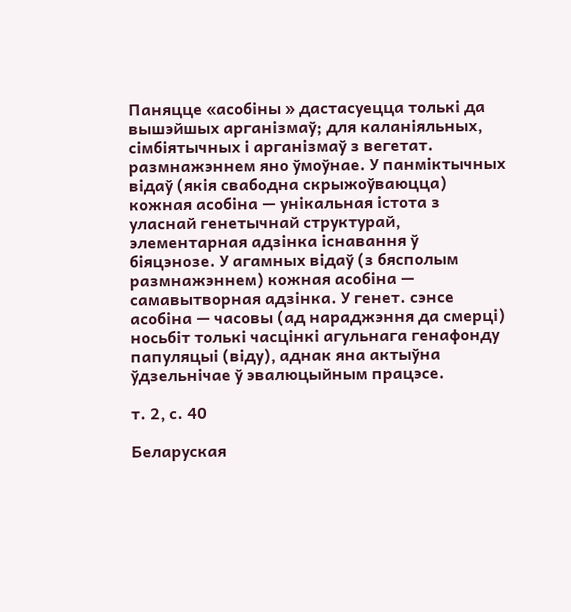Паняцце «асобіны » дастасуецца толькі да вышэйшых арганізмаў; для каланіяльных, сімбіятычных і арганізмаў з вегетат. размнажэннем яно ўмоўнае. У панміктычных відаў (якія свабодна скрыжоўваюцца) кожная асобіна — унікальная істота з уласнай генетычнай структурай, элементарная адзінка існавання ў біяцэнозе. У агамных відаў (з бясполым размнажэннем) кожная асобіна — самавытворная адзінка. У генет. сэнсе асобіна — часовы (ад нараджэння да смерці) носьбіт толькі часцінкі агульнага генафонду папуляцыі (віду), аднак яна актыўна ўдзельнічае ў эвалюцыйным працэсе.

т. 2, с. 40

Беларуская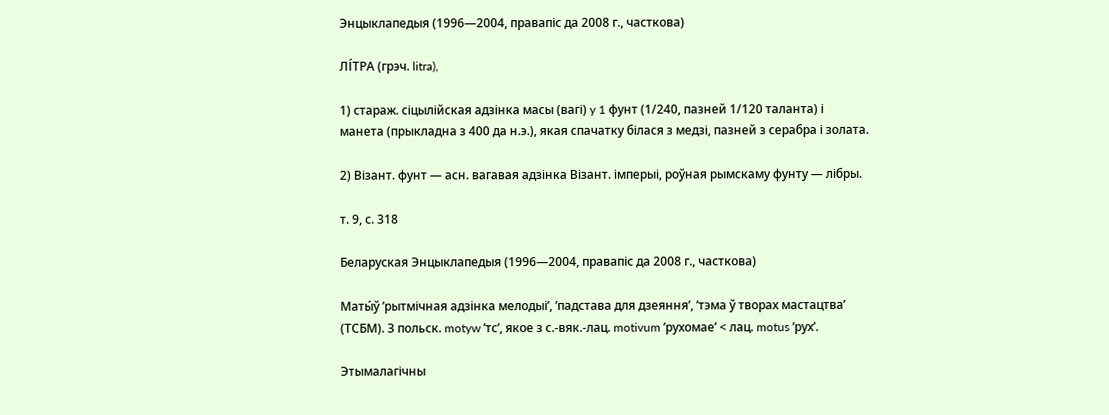Энцыклапедыя (1996—2004, правапіс да 2008 г., часткова)

ЛІ́ТРА (грэч. litra),

1) стараж. сіцылійская адзінка масы (вагі) y 1 фунт (1/240, пазней 1/120 таланта) і манета (прыкладна з 400 да н.э.), якая спачатку білася з медзі, пазней з серабра і золата.

2) Візант. фунт — асн. вагавая адзінка Візант. імперыі, роўная рымскаму фунту — лібры.

т. 9, с. 318

Беларуская Энцыклапедыя (1996—2004, правапіс да 2008 г., часткова)

Маты́ў ’рытмічная адзінка мелодыі’, ’падстава для дзеяння’, ’тэма ў творах мастацтва’ (ТСБМ). З польск. motyw ’тс’, якое з с.-вяк.-лац. motivum ’рухомае’ < лац. motus ’рух’.

Этымалагічны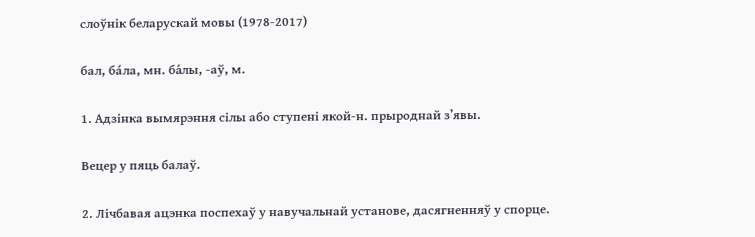слоўнік беларускай мовы (1978-2017)

бал, ба́ла, мн. ба́лы, -аў, м.

1. Адзінка вымярэння сілы або ступені якой-н. прыроднай з’явы.

Вецер у пяць балаў.

2. Лічбавая ацэнка поспехаў у навучальнай установе, дасягненняў у спорце.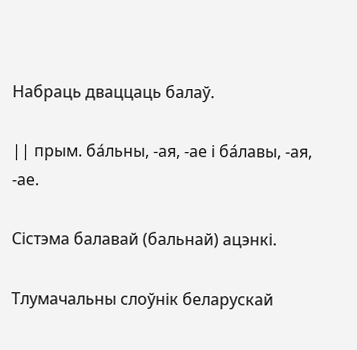Набраць дваццаць балаў.

|| прым. ба́льны, -ая, -ае і ба́лавы, -ая, -ае.

Сістэма балавай (бальнай) ацэнкі.

Тлумачальны слоўнік беларускай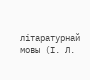літаратурнай мовы (І. Л.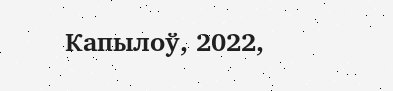Капылоў, 2022,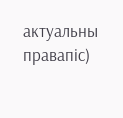актуальны правапіс)